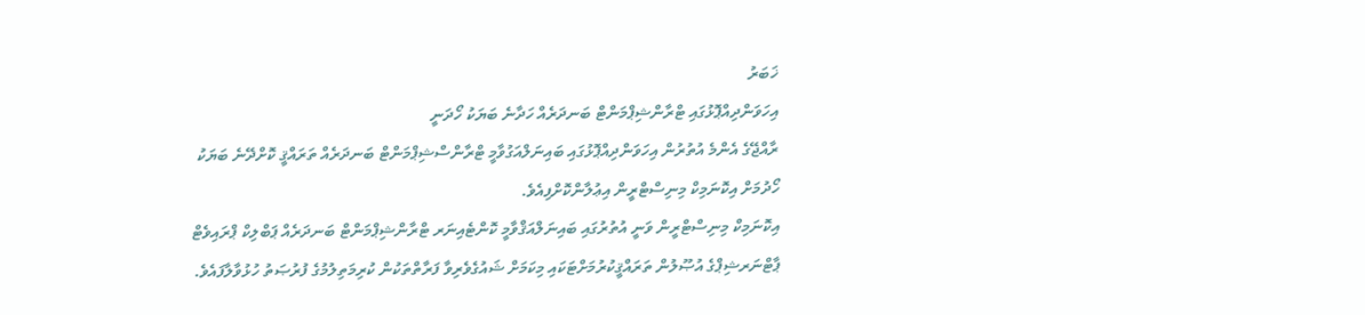ޚަބަރު
އިހަވަންދިއްޕޮޅުގައި ޓްރާންޝިޕްމަންޓް ބަނދަރެއް ހަދާނެ ބަޔަކު ހޯދަނީ
ރާއްޖޭގެ އެންމެ އުތުރުން އިހަވަންދިއްޕޮޅުގައި ބައިނަލްއަގުވާމީ ޓްރާންސްޝިޕްމަންޓް ބަނދަރެއް ތަރައްޤީ ކޮށްދޭނެ ބަޔަކު ހޯދުމަށް އިކޮނަމިކް މިނިސްޓްރީން އިޢުލާންކޮށްފިއެވެ.
އިކޮނަމިކް މިނިސްޓްރީން ވަނީ އުތުރުގައި ބައިނަލްއަޤްވާމީ ކޮންޓެއިނަރ ޓްރާންޝިޕްމަންޓް ބަނދަރެއް ޕަބްލިކް ޕްރައިވެޓް ޕާޓްނަރޝިޕްގެ އުޞޫލުން ތަރައްޤީކުރުމަށްޓަކައި މިކަމަށް ޝައުގެވެރިވާ ފަރާތްތަކުން ކުރިމަތިލުމުގެ ފުރުޞަތު ހުޅުވާލާފައެވެ.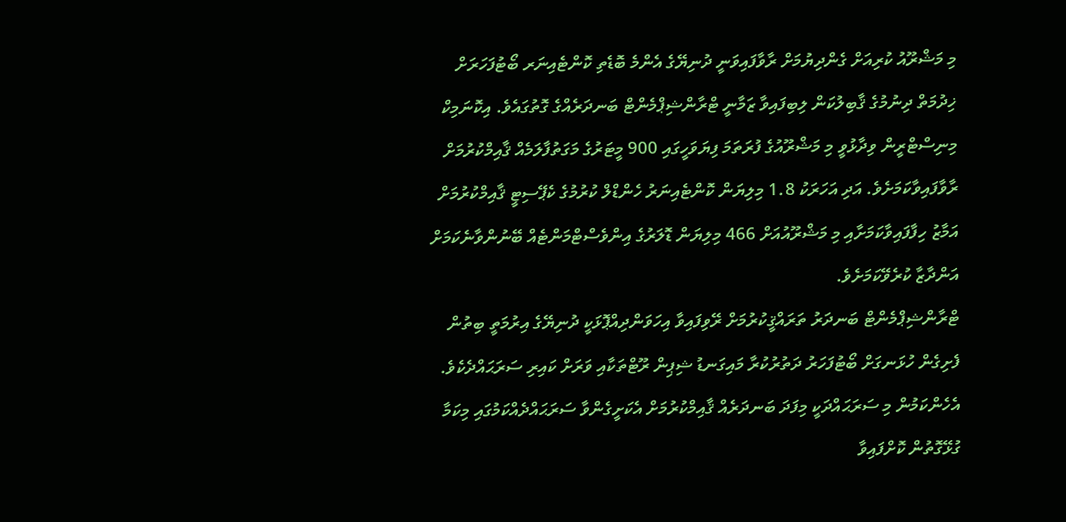މި މަޝްރޫއު ކުރިއަށް ގެންދިޔުމަށް ރާވާފައިވަނީ ދުނިޔޭގެ އެންމެ ބޮޑެތި ކޮންޓެއިނަރ ބޯޓުފަހަރަށް ޚިދުމަތް ދިނުމުގެ ޤާބިލުކަން ލިބިފައިވާ ޒަމާނީ ޓްރާންޝިޕްމެންޓް ބަނދަރެއްގެ ގޮތުގައެވެ. އިކޮނަމިކް މިނިސްޓްރީން ވިދާޅުވީ މި މަޝްރޫއުގެ ފުރަތަމަ ފިޔަވަހީގައި 900 މީޓަރުގެ މަގަތުފާލަމެއް ޤާއިމްކުރުމަށް ރާވާފައިވާކަމަށެވެ. އަދި އަހަރަކު 1.8 މިލިޔަން ކޮންޓެއިނަރު ހެންޑްލް ކުރުމުގެ ކެޕޭސިޓީ ޤާއިމްކުރުމަށް އަމާޒު ހިފާފައިވާކަމަށާއި މި މަޝްރޫއުއަށް 466 މިލިޔަން ޑޮލަރުގެ އިންވެސްޓްމަންޓެއް ބޭނުންވާނެކަމަށް އަންދާޒާ ކުރެވޭކަމަށެވެ.
ޓްރާންޝިޕްމެންޓް ބަނދަރު ތަރައްޤީކުރުމަށް ރޭވިފައިވާ އިހަވަންދިއްޕޮޅަކީ ދުނިޔޭގެ އިރުމަތީ ބިތުން ފެށިގެން ހުޅަނގަށް ބޯޓުފަހަރު ދަތުރުކުރާ މައިގަނޑު ޝިޕިން ރޫޓްތަކާއި ވަރަށް ކައިރި ސަރަޙައްދެކެވެ. އެހެންކަމުން މި ސަރަޙައްދަކީ މިފަދަ ބަނދަރެއް ޤާއިމްކުރުމަށް އެކަށީގެންވާ ސަރަޙައްދެއްކަމުގައި މިކަމާ ގުޅޭގޮތުން ކޮށްފައިވާ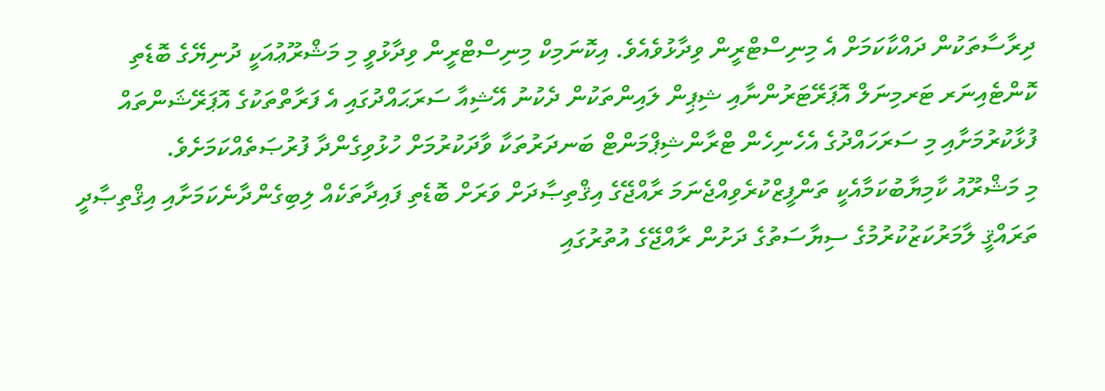ދިރާސާތަކުން ދައްކާކަމަށް އެ މިނިސްޓްރީން ވިދާޅުވެއެވެ. އިކޮނަމިކް މިނިސްޓްރީން ވިދާޅުވީ މި މަޝްރޫޢުއަކީ ދުނިޔޭގެ ބޮޑެތި ކޮންޓެއިނަރ ޓަރމިނަލް އޮޕަރޭޓަރުންނާއި ޝިޕިން ލައިންތަކުން ދެކުނު އޭޝިއާ ސަރަޙައްދުގައި އެ ފަރާތްތަކުގެ އޮޕަރޭޝަންތައް ފުޅާކުރުމަށާއި މި ސަރަހައްދުގެ އެހެނިހެން ޓްރާންޝިޕްމަންޓް ބަނދަރުތަކާ ވާދަކުރުމަށް ހުޅުވިގެންދާ ފުރުޞަތެއްކަމަށެވެ.
މި މަޝްރޫއު ކާމިޔާބުކަމާއެކީ ތަންފީޒްކުރެވިއްޖެނަމަ ރާއްޖޭގެ އިޤްތިޞާދަށް ވަރަށް ބޮޑެތި ފައިދާތަކެއް ލިބިގެންދާނެކަމަށާއި އިޤްތިޞާދީ ތަރައްޤީ ލާމަރުކަޒުކުރުމުގެ ސިޔާސަތުގެ ދަށުން ރާއްޖޭގެ އުތުރުގައި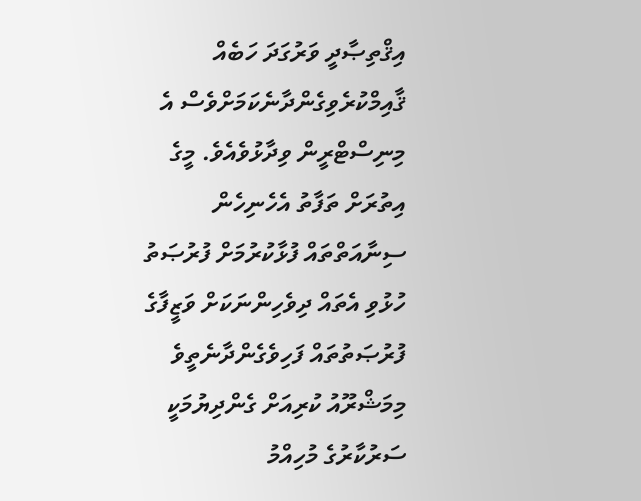އިޤްތިޞާދީ ވަރުގަދަ ހަބެއް ޤާއިމްކުރެވިގެންދާނެކަމަށްވެސް އެ މިނިސްޓްރީން ވިދާޅުވެއެވެ. މީގެ އިތުރަށް ތަފާތު އެހެނިހެން ސިނާއަތްތައް ފުޅާކުރުމަށް ފުރުޞަތު ހުޅުވި އެތައް ދިވެހިންނަކަށް ވަޒީފާގެ ފުރުޞަތުތައް ފަހިވެގެންދާނެތީވެ މިމަޝްރޫއު ކުރިއަށް ގެންދިޔުމަކީ ސަރުކާރުގެ މުހިއްމު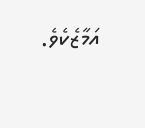އަމާޒެކެވެ.